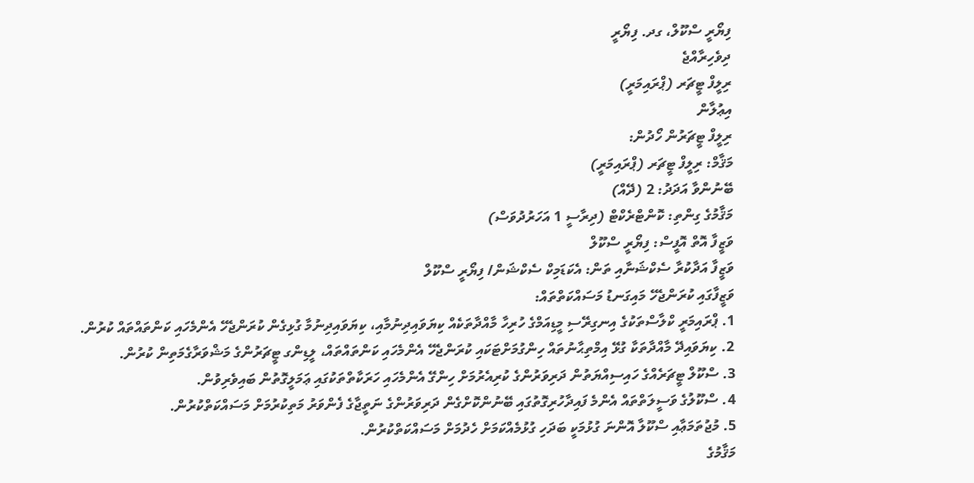ފިޔޯރީ ސްކޫލް، ގދ. ފިޔޯރީ
ދިވެހިރާއްޖެ
ރިލީފް ޓީޗަރ (ޕްރައިމަރީ)
އިޢުލާން
ރިލީފް ޓީޗަރުން ހޯދުން:
މަޤާމް: ރިލީފް ޓީޗަރ (ޕްރައިމަރީ)
ބޭނުންވާ އަދަދު: 2 (ދޭއް)
މަޤާމުގެ ގިންތި: ކޮންޓްރެކްޓް (ދިރާސީ 1 އަހަރުދުވަސް)
ވަޒީފާ އޮތް އޮފީސް: ފިޔޯރީ ސްކޫލް
ވަޒީފާ އަދާކުރާ ސެކްޝަނާއި ތަން: އެކަޑަމިކް ސެކްޝަން/ ފިޔޯރީ ސްކޫލް
ވަޒީފާގައި ކުރަންޖެހޭ މައިގަނޑު މަސައްކަތްތައް:
1. ޕްރައިމަރީ ކްލާސްތަކުގެ އިނގިރޭސި މީޑިއަމްގެ ހުރިހާ މާއްދާތަކެއް ކިޔަވައިދިނުމާއި، ކިޔަވައިދިނުމާ ގުޅިގެން ކުރަންޖެހޭ އެންމެހައި ކަންތައްތައް ކުރުން.
2. ކިޔަވައިދޭ މާއްދާތަކާ ގުޅޭ އިމްތިޙާނުތައް ހިންގުމަށްޓަކައި ކުރަންޖެހޭ އެންމެހައި ކަންތައްތައް، ލީޑިންގ ޓީޗަރުންގެ މަޝްވަރާގެމަތިން ކުރުން.
3. ސްކޫލް ޓީޗަރެއްގެ ހައިސިއްޔަތުން ދަރިވަރުންގެ ކުރިއެރުމަށް ހިންގޭ އެންމެހައި ހަރަކާތްތަކުގައި ޢަމަލީގޮތުން ބައިވެރިވުން.
4. ސްކޫލުގެ ވަސީލަތްތައް އެންމެ ފައިދާހުރިގޮތުގައި ބޭނުންކޮށްގެން ދަރިވަރުންގެ ނަތީޖާގެ ފެންވަރު މަތިކުރުމަށް މަސައްކަތްކުރުން.
5. މުޖުތަމަޢާއި ސްކޫލާ އޮންނަ ގުޅުމަކީ ބަދަހި ގުޅުމެއްކަމަށް ހެދުމަށް މަސައްކަތްކުރުން.
މަޤާމުގެ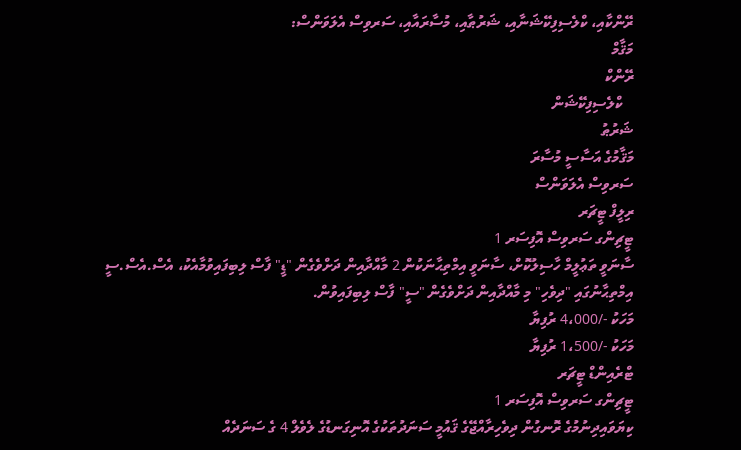ރޭންކާއި، ކްލެސިފިކޭޝަނާއި، ޝަރުޠާއި، މުސާރައާއި، ސަރވިސް އެލަވަންސް:
މަޤާމް
ރޭންކް
   ކްލެސިފިކޭޝަން
ޝަރުޠު
މަޤާމުގެ އަސާސީ މުސާރަ
ސަރވިސް އެލަވަންސް
ރިލީފް ޓީޗަރ
ޓީޗިންގ ސަރވިސް އޮފިސަރ 1
ސާނަވީ ތަޢުލީމް ހާސިލުކޮށް، ސާނަވީ އިމްތިޙާނަކުން 2 މާއްދާއިން ދަށްވެގެން "ޑީ" ފާސް ލިބިފައިވުމާއެކު، އެސް.އެސް.ސީ އިމްތިޙާނުގައި "ދިވެހި" މި މާއްދާއިން ދަށްވެގެން "ސީ" ފާސް ލިބިފައިވުން.
މަހަކު -/4،000 ރުފިޔާ
މަހަކު -/1،500 ރުފިޔާ
ޓްރެއިންޑް ޓީޗަރ
ޓީޗިންގ ސަރވިސް އޮފިސަރ 1
ކިޔަވައިދިނުމުގެ ރޮނގުން ދިވެހިރާއްޖޭގެ ޤައުމީ ސަނަދުތަކުގެ އޮނިގަނޑުގެ ލެވެލް 4 ގެ ސަނަދެއް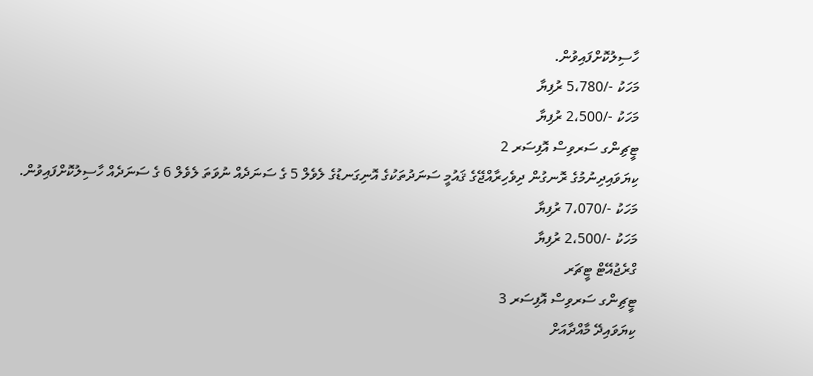ހާސިލުކޮށްފައިވުން.
މަހަކު -/5،780 ރުފިޔާ
މަހަކު -/2،500 ރުފިޔާ
ޓީޗިންގ ސަރވިސް އޮފިސަރ 2
ކިޔަވައިދިނުމުގެ ރޮނގުން ދިވެހިރާއްޖޭގެ ޤައުމީ ސަނަދުތަކުގެ އޮނިގަނޑުގެ ލެވެލް 5 ގެ ސަނަދެއް ނުވަތަ ލެވެލް 6 ގެ ސަނަދެއް ހާސިލުކޮށްފައިވުން.
މަހަކު -/7،070 ރުފިޔާ
މަހަކު -/2،500 ރުފިޔާ
ގްރެޖުއޭޓް ޓީޗަރ
ޓީޗިންގ ސަރވިސް އޮފިސަރ 3
ކިޔަވައިދޭ މާއްދާއަށް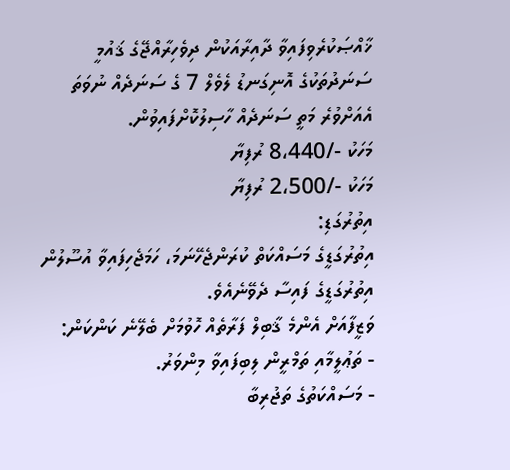ޚާއްޞަކުރެވިފައިވާ ދާއިރާއަކުން ދިވެހިރާއްޖޭގެ ޤައުމީ ސަނަދުތަކުގެ އޮނިގަނޑު ލެވެލް 7 ގެ ސަނަދެއް ނުވަތަ އެއަށްވުރެ މަތީ ސަނަދެއް ހާސިލުކޮށްފައިވުން.
މަހަކު -/8،440 ރުފިޔާ
މަހަކު -/2،500 ރުފިޔާ
އިތުރުގަޑި:
އިތުރުގަޑީގެ މަސައްކަތް ކުރަންޖެހޭނަމަ، ހަމަޖެހިފައިވާ އުސޫލުން އިތުރުގަޑީގެ ފައިސާ ދެވޭނެއެވެ.
ވަޒީފާއަށް އެންމެ ޤާބިލް ފަރާތެއް ހޮވުމަށް ބެލޭނެ ކަންކަން:
- ތަޢުލީމާއި ތަމްރީން ލިބިފައިވާ މިންވަރު.
- މަސައްކަތުގެ ތަޖުރިބާ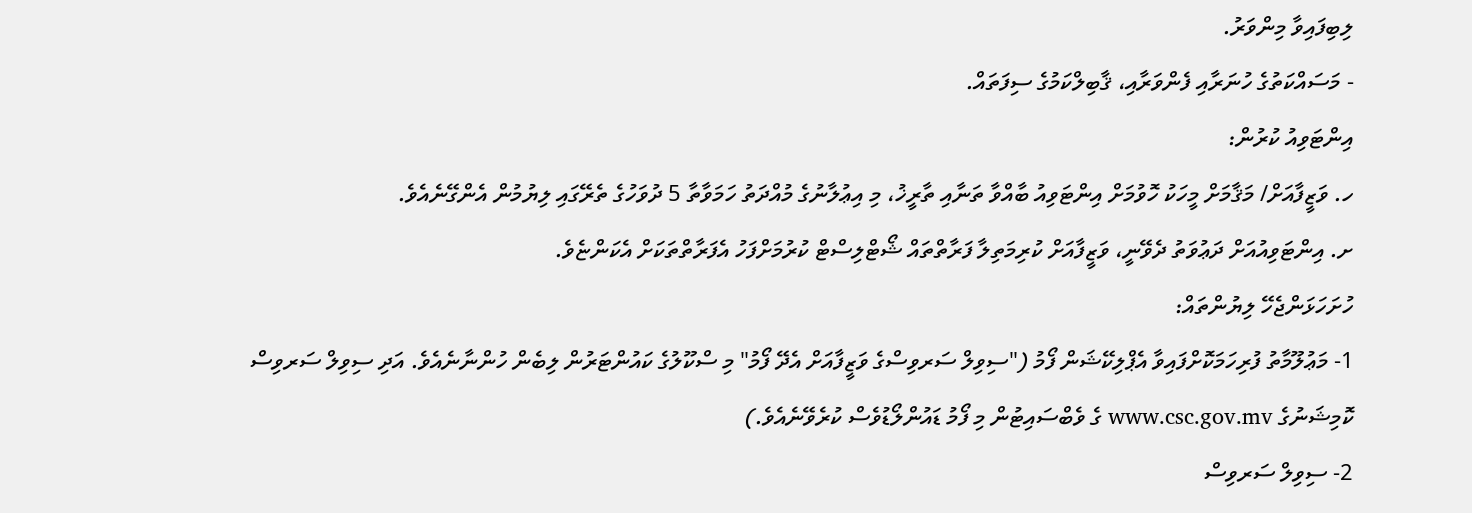ލިބިފައިވާ މިންވަރު.
- މަސައްކަތުގެ ހުނަރާއި ފެންވަރާއި، ޤާބިލްކަމުގެ ސިފަތައް.
އިންޓަވިއު ކުރުން:
ހ. ވަޒީފާއަށް/ މަޤާމަށް މީހަކު ހޮވުމަށް އިންޓަވިއު ބާއްވާ ތަނާއި ތާރީޚު، މި އިޢުލާނުގެ މުއްދަތު ހަމަވާތާ 5 ދުވަހުގެ ތެރޭގައި ލިޔުމުން އެންގޭނެއެވެ.
ށ. އިންޓަވިއުއަށް ދަޢުވަތު ދެވޭނީ، ވަޒީފާއަށް ކުރިމަތިލާ ފަރާތްތައް ޝޯޓްލިސްޓް ކުރުމަށްފަހު އެފަރާތްތަކަށް އެކަންޏެވެ.
ހުށަހަޅަންޖެހޭ ލިޔުންތައް:
1- މަޢުލޫމާތު ފުރިހަމަކޮށްފައިވާ އެޕްލިކޭޝަން ފޯމު ("ސިވިލް ސަރވިސްގެ ވަޒީފާއަށް އެދޭ ފޯމު" މި ސްކޫލުގެ ކައުންޓަރުން ލިބެން ހުންނާނެއެވެ. އަދި ސިވިލް ސަރވިސް ކޮމިޝަނުގެ www.csc.gov.mv ގެ ވެބްސައިޓުން މި ފޯމު ޑައުންލޯޑުވެސް ކުރެވޭނެއެވެ.)
2- ސިވިލް ސަރވިސް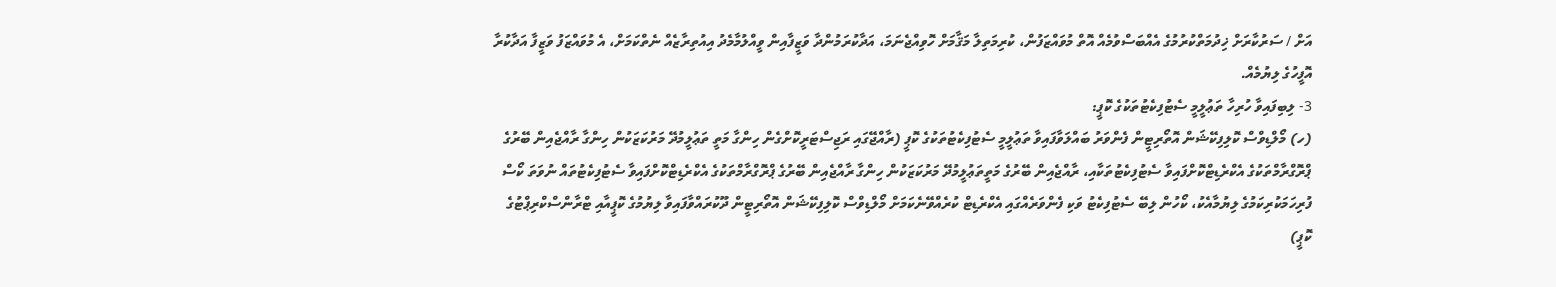އަށް / ސަރުކާރަށް ޚިދުމަތްކުރުމުގެ އެއްބަސްވުމެއް އޮތް މުވައްޒަފުން، ކުރިމަތިލާ މަޤާމަށް ހޮވިއްޖެނަމަ، އަދާކުރަމުންދާ ވަޒީފާއިން ވީއްލުމާމެދު އިއުތިރާޒެއް ނެތްކަމަށް، އެ މުވައްޒަފު ވަޒީފާ އަދާކުރާ އޮފީހުގެ ލިޔުމެއް.
3- ލިބިފައިވާ ހުރިހާ ތަޢުލީމީ ސެޓުފިކެޓުތަކުގެ ކޮޕީ:
(ހ) މޯލްޑިވްސް ކޮލިފިކޭޝަން އޮތޯރިޓީން ފެންވަރު ބައްލަވާފައިވާ ތަޢުލީމީ ސެޓުފިކެޓުތަކުގެ ކޮޕީ (ރާއްޖޭގައި ރަޖިސްޓަރީކޮށްގެން ހިންގާ މަތީ ތަޢުލީމުދޭ މަރުކަޒަކުން ހިންގާ ރާއްޖެއިން ބޭރުގެ ޕްރޮގްރާމްތަކުގެ އެކްރެޑިޓްކޮށްފައިވާ ސެޓުފިކެޓުތަކާއި، ރާއްޖެއިން ބޭރުގެ މަތީތަޢުލީމުދޭ މަރުކަޒަކުން ހިންގާ ރާއްޖެއިން ބޭރުގެ ޕްރޮގްރާމްތަކުގެ އެކްރެޑިޓްކޮށްފައިވާ ސެޓުފިކެޓުތައް ނުވަތަ ކޯސް ފުރިހަމަކުރިކަމުގެ ލިޔުމާއެކު، ކޯހުން ލިބޭ ސެޓުފިކެޓު ވަކި ފެންވަރެއްގައި އެކްރެޑިޓް ކުރެއްވޭނެކަމަށް މޯލްޑިވްސް ކޮލިފިކޭޝަން އޮތޯރިޓީން ދޫކުރައްވާފައިވާ ލިޔުމުގެ ކޮޕީއާއި ޓްރާންސްކްރިޕްޓުގެ ކޮޕީ)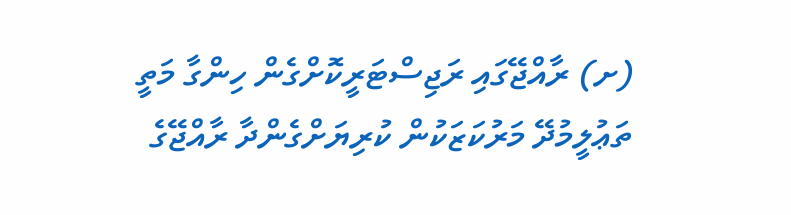(ށ) ރާއްޖޭގައި ރަޖިސްޓަރީކޮށްގެން ހިންގާ މަތީ ތަޢުލީމުދޭ މަރުކަޒަކުން ކުރިޔަށްގެންދާ ރާއްޖޭގެ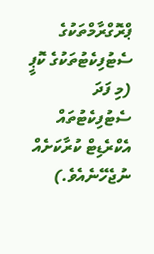ޕްރޮގްރާމްތަކުގެ ސެޓުފިކެޓުތަކުގެ ކޮޕީ (މި ފަދަ ސެޓުފިކެޓުތައް އެކްރެޑިޓް ކުރާކަށެއް ނުޖެހޭނެއެވެ.)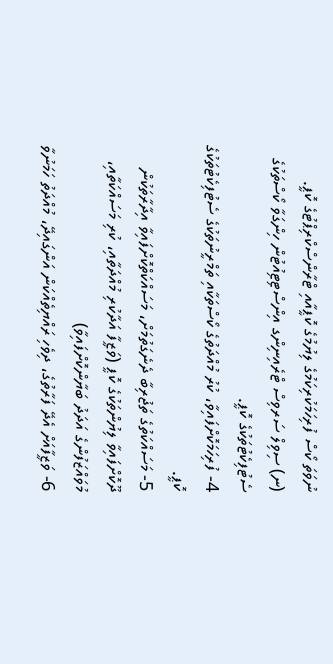ނުވަތަ ކޯސް ފުރިހަމަކުރިކަމުގެ ލިޔުމުގެ ކޮޕީއާއި ޓްރާންސްކްރިޕްޓުގެ ކޮޕީ.
(ނ) ސިވިލް ސަރވިސް ޓްރެއިނިންގ އިންސްޓިޓިއުޓުން ހިންގަވާ ކޯސްތަކުގެ ސެޓުފިކެޓުތަކުގެ ކޮޕީ.
4- ފުރިހަމަކޮށްފައިވާ، ކުރު މުއްދަތުގެ ކޯސްތަކާއި ތަމްރީނުތަކުގެ ސެޓުފިކެޓުތަކުގެ ކޮޕީ.
5- މަސައްކަތުގެ ތަޖުރިބާ ދެނެގަތުމަށް، މަސައްކަތްކޮށްފައިވާ އިދާރާތަކުން ދޫކޮށްފައިވާ ލިޔުންތަކުގެ ކޮޕީ (ވަޒީފާ އަދާކުރި މުއްދަތާއި، ކުރި މަސައްކަތާއި، މުވައްޒަފުންގެ އަދަދު ބަޔާންކޮށްފައިވާ)
6- ވަޒީފާއަށް އެދޭ ފަރާތުގެ، ދިވެހި ރައްޔިތެއްކަން އަންގައިދޭ، މުއްދަތު ހަމަނުވާ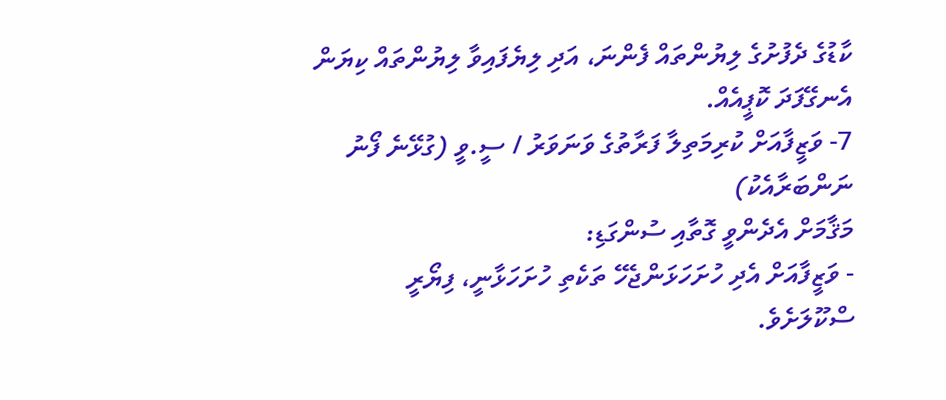ކާޑުގެ ދެފުށުގެ ލިޔުންތައް ފެންނަ، އަދި ލިޔެފައިވާ ލިޔުންތައް ކިޔަން އެނގޭފަދަ ކޮޕީއެއް.
7- ވަޒީފާއަށް ކުރިމަތިލާ ފަރާތުގެ ވަނަވަރު / ސީ.ވީ (ގުޅޭނެ ފޯނު ނަންބަރާއެކު)
މަޤާމަށް އެދެންވީ ގޮތާއި ސުންގަޑި:
- ވަޒީފާއަށް އެދި ހުށަހަޅަންޖެހޭ ތަކެތި ހުށަހަޅާނީ، ފިޔޯރީ ސްކޫލަށެވެ.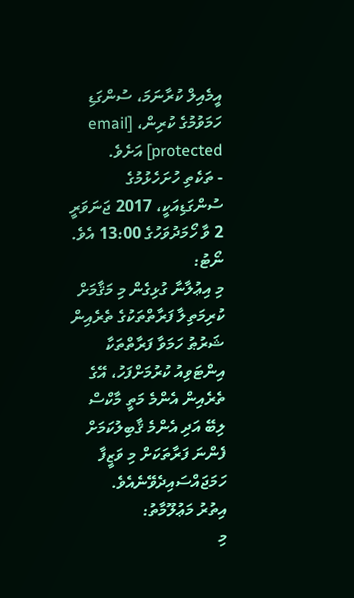އީމެއިލް ކުރާނަމަ، ސުންގަޑި ހަމަވުމުގެ ކުރިން، [email protected] އަށެވެ.
- ތަކެތި ހުށަހެޅުމުގެ ސުންގަޑިއަކީ، 2017 ޖަނަވަރީ 2 ވާ ހޯމަދުވަހުގެ 13:00 އެވެ.
ނޯޓު:
މި އިޢުލާނާ ގުޅިގެން މި މަޤާމަށް ކުރިމަތިލާ ފަރާތްތަކުގެ ތެރެއިން ޝަރުޠު ހަމަވާ ފަރާތްތަކާ އިންޓަވިއު ކުރުމަށްފަހު، އޭގެ ތެރެއިން އެންމެ މަތީ މާކްސް ލިބޭ އަދި އެންމެ ޤާބިލުކަމަށް ފެންނަ ފަރާތަކަށް މި ވަޒީފާ ހަމަޖައްސައިދެވޭނެއެވެ.
އިތުރު މަޢުލޫމާތު:
މި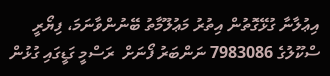އިޢުލާނާ ގުޅޭގޮތުން އިތުރު މަޢުލޫމާތު ބޭނުންވާނަމަ، ފިޔޯރީ ސްކޫލުގެ 7983086 ނަންބަރު ފޯނަށް  ރަސްމީ ގަޑީގައި ގުޅުން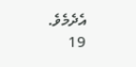އެދެމެވެ.
19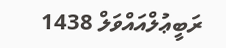ރަބީޢުލްއައްވަލް 1438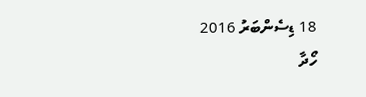18 ޑިސެންބަރު 2016
ހޯދާ